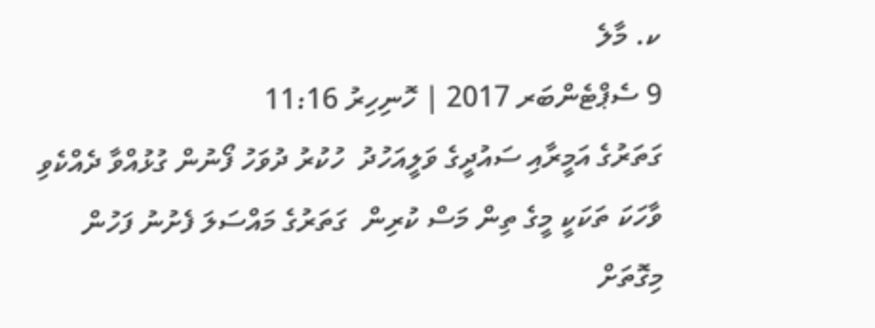ކ. މާލެ
9 ސެޕްޓެންބަރ 2017 | ހޮނިހިރު 11:16
ގަތަރުގެ އަމީރާއި ސައުދީގެ ވަލީއަހުދު  ހުކުރު ދުވަހު ފޯނުން ގުޅުއްވާ ދެއްކެވި ވާހަކަ ތަކަކީ މީގެ ތިން މަސް ކުރިން  ގަތަރުގެ މައްސަލަ ފެށުނު ފަހުން މިގޮތަށް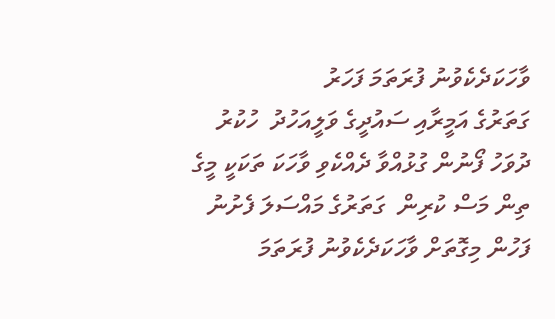ވާހަކަދެކެވުނު ފުރަތަމަ ފަހަރު
ގަތަރުގެ އަމީރާއި ސައުދީގެ ވަލީއަހުދު  ހުކުރު ދުވަހު ފޯނުން ގުޅުއްވާ ދެއްކެވި ވާހަކަ ތަކަކީ މީގެ ތިން މަސް ކުރިން  ގަތަރުގެ މައްސަލަ ފެށުނު ފަހުން މިގޮތަށް ވާހަކަދެކެވުނު ފުރަތަމަ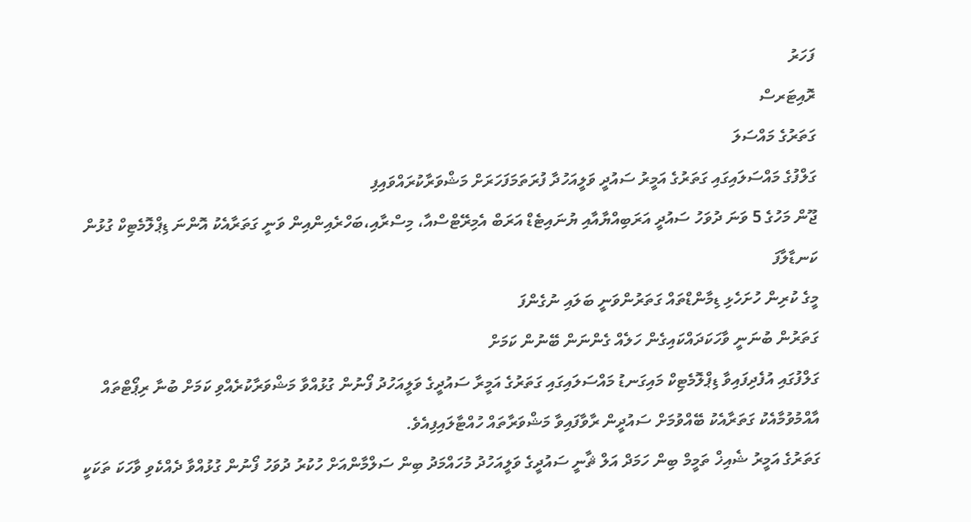ފަހަރު
ރޮއިޓަރސް
ގަތަރުގެ މައްސަލަ
ގަލްފުގެ މައްސަލައިގައި ގަތަރުގެ އަމީރު ސައުދީ ވަލީއަހުދާ ފުރަތަމަފަހަރަށް މަޝްވަރާކުރައްވައިފި
ޖޫން މަހުގެ 5 ވަނަ ދުވަހު ސައުދީ އަރަބިއްޔާއާއި ޔުނައިޓެޑް އަރަބް އެމިރޭޓްސްއާ، މިސްރާއި،ބަހްރެއިންއިން ވަނީ ގަތަރާއެކު އޮންނަ ޑިޕްލޮމެޓިކް ގުޅުން ކަނޑާލާފަ
މީގެ ކުރިން ހުށަހެޅި ޑިމާންޑްތައް ގަތަރުންވަނީ ބަލައި ނުގެންފަ
ގަތަރުން ބުނަނީ ވާހަކަދައްކައިގެން ހަލެއް ގެންނަން ބޭނުން ކަމަށް
ގަލްފުގައި އުފެދިފައިވާ ޑިޕްލޮމެޓިކް މައިގަނޑު މައްސަލައިގައި ގަތަރުގެ އަމީރާ ސައުދީގެ ވަލީއަހުދު ފޯނުން ގުޅުއްވާ މަޝްވަރާކުރެއްވި ކަމަށް ބުނާ ރިޕޯޓްތައް އާއްމުވުމާއެކު ގަތަރާއެކު ބޭއްވުމަށް ސައުދީން ރާވާފައިވާ މަޝްވަރާތައް ހުއްޓާލައިފިއެވެ.
ގަތަރުގެ އަމީރު ޝެއިޚް ތަމީމް ބިން ހަމަދް އަލް ޘާނީ ސައުދީގެ ވަލީއަހުދު މުހައްމަދު ބިން ސަލްމާންއަށް ހުކުރު ދުވަހު ފޯނުން ގުޅުއްވާ ދެއްކެވި ވާހަކަ ތަކަކީ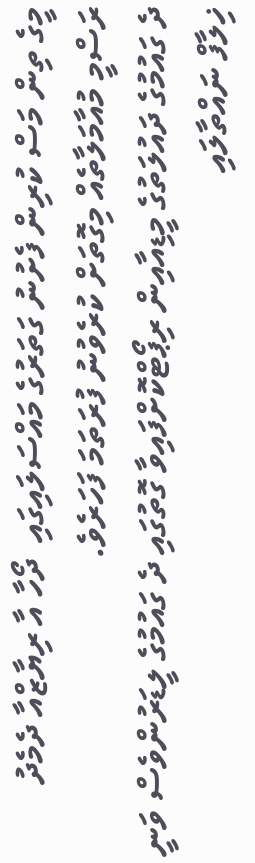މީގެ ތިން މަސް ކުރިން ފެށުނު ގަތަރުގެ މައްސަލައިގައި  ދޯހާ އާ ރިޔާޒްއާ ދެމެދު ރަސްމީ މުއާމަލާތެއް މިގޮތަށް ކުރެވުނު ފުރަތަމަ ފަހަރެވެ.
ދެ ގައުމުގެ ދައުލަތުގެ މީޑިއާއިން ރިޕޯޓްކޮށްފައިވާ ގޮތުގައި ދެ ގައުމުގެ ލީޑަރުންވެސް ވަނީ ޚިލާފް ނައްތާލައި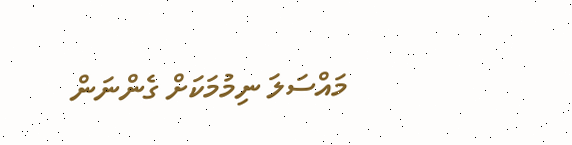މައްސަލަ ނިމުމަކަށް ގެންނަން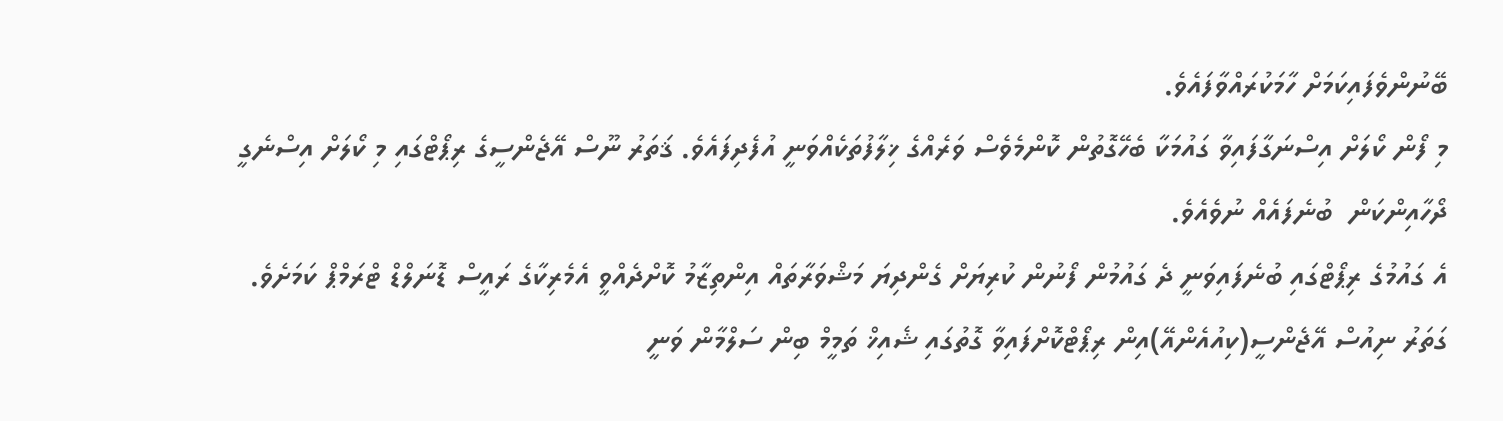ބޭނުންވެފައިކަމަށް ހާމަކުރައްވާފައެވެ.
މި ފޯން ކޯލަށް އިސްނަގާފައިވާ ގައުމަކާ ބެހޭގޮތުން ކޮންމެވެސް ވަރެއްގެ ޚިލާފުތަކެއްވަނީ އުފެދިފައެވެ. ޤަތަރު ނޫސް އޭޖެންސީގެ ރިޕޯޓްގައި މި ކޯލަށް އިސްނެގީ ދޯހާއިންކަން  ބުނެފައެއް ނުވެއެވެ.
އެ ގައުމުގެ ރިޕޯޓްގައި ބުނެފައިވަނީ ދެ ގައުމުން ފޯނުން ކުރިޔަށް ގެންދިޔަ މަޝްވަރާތައް އިންތިޒާމު ކޮށްދެއްވީ އެމެރިކާގެ ރައީސް ޑޮނަލްޑް ޓްރަމްޕް ކަމަށެވެ.
ގަތަރު ނިއުސް އޭޖެންސީ(ކިއުއެންއޭ)އިން ރިޕޯޓްކޮށްފައިވާ ގޮތުގައި ޝެއިޚް ތަމީމް ބިން ސަލްމާން ވަނީ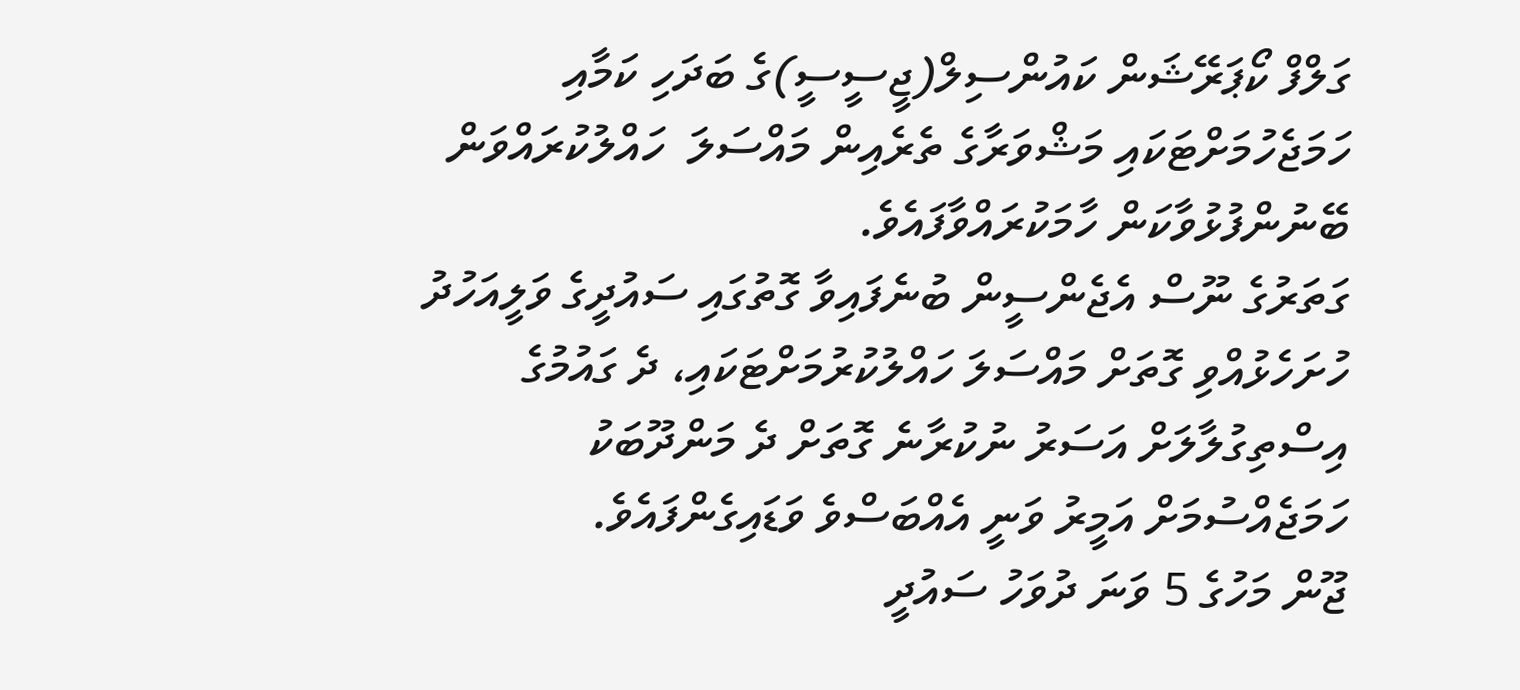ގަލްފް ކޯޕަރޭޝަން ކައުންސިލް(ޖީސީސީ)ގެ ބަދަހި ކަމާއި ހަމަޖެހުމަށްޓަކައި މަޝްވަރާގެ ތެރެއިން މައްސަލަ  ހައްލުކުރައްވަން ބޭނުންފުޅުވާކަން ހާމަކުރައްވާފައެވެ.
ގަތަރުގެ ނޫސް އެޖެންސީން ބުނެފައިވާ ގޮތުގައި ސައުދީގެ ވަލީއަހުދު ހުށަހެޅުއްވި ގޮތަށް މައްސަލަ ހައްލުކުރުމަށްޓަކައި، ދެ ގައުމުގެ އިސްތިގުލާލަށް އަސަރު ނުކުރާނެ ގޮތަށް ދެ މަންދޫބަކު ހަމަޖެއްސުމަށް އަމީރު ވަނީ އެއްބަސްވެ ވަޑައިގެންފައެވެ.
ޖޫން މަހުގެ 5 ވަނަ ދުވަހު ސައުދީ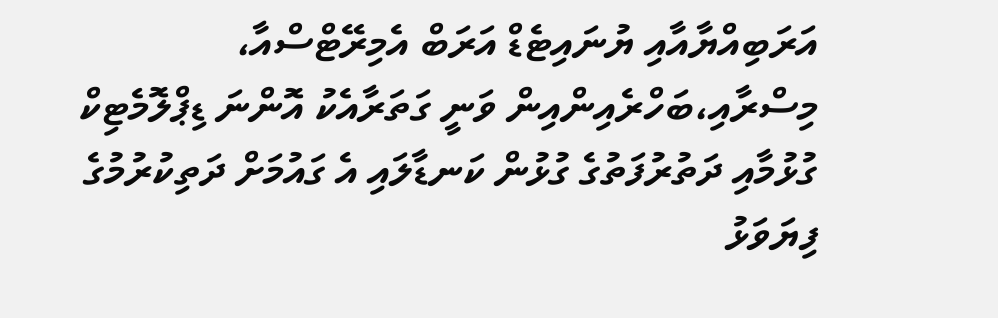އަރަބިއްޔާއާއި ޔުނައިޓެޑް އަރަބް އެމިރޭޓްސްއާ، މިސްރާއި،ބަހްރެއިންއިން ވަނީ ގަތަރާއެކު އޮންނަ ޑިޕްލޮމެޓިކް ގުޅުމާއި ދަތުރުފަތުގެ ގުޅުން ކަނޑާލައި އެ ގައުމަށް ދަތިކުރުމުގެ ފިޔަވަޅު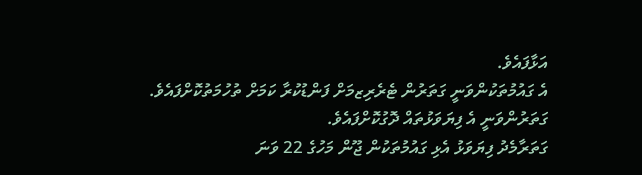އަޅާފައެވެ.
އެ ގައުމުތަކުންވަނީ ގަތަރުން ޓެރެރިޒމަށް ފަންޑުކުރާ ކަމަށް ތުހުމަތުކޮށްފައެވެ. ގަތަރުންވަނީ އެ ފިޔަވަޅުތައް ދޮގުކޮށްފައެވެ.
ގަތަރާމެދު ފިޔަވަޅު އެޅި ގައުމުތަކުން ޖޫން މަހުގެ 22 ވަނަ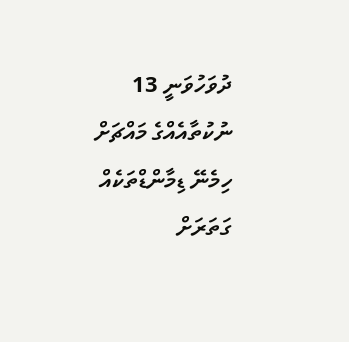ދުވަހުވަނީ 13 ނުކުތާއެއްގެ މައްޗަށް ހިމެނޭ ޑިމާންޑްތަކެއް ގަތަރަށް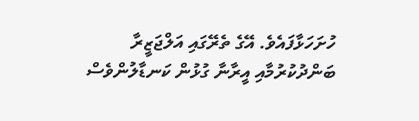ހުށަހަޅާފައެވެ. އޭގެ ތެރޭގައި އަލްޖަޒީރާ ބަންދުކުރުމާއި އީރާނާ ގުޅުން ކަނޑާލުންވެސް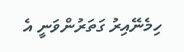ހިމެނޭއިރު ގަތަރުންވަނީ އެ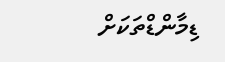ޑިމާންޑްތަކަށް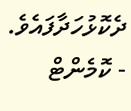ދެކޮޅުހަދާފައެވެ.
- ކޮމެންޓް